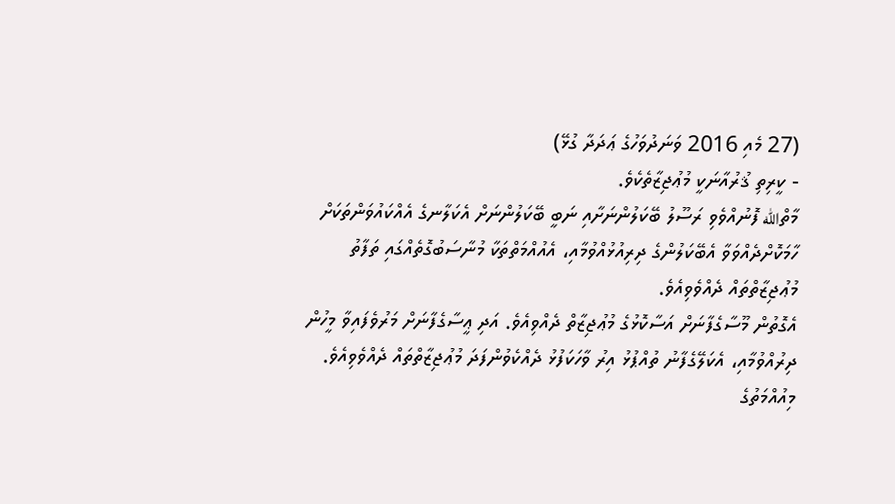(27 މެއި 2016 ވަނަދުވަހުގެ ޢަދަދާ ގުޅޭ)
- ކީރިތި ޤުރުއާނަކީ މުޢުޖިޒާތެކެވެ.
މާތްالله ފޮނުއްވެވި ރަސޫލު ބޭކަލުންނަށާއި ނަބީ ބޭކަލުންނަށް އެކަލާނގެ އެއްކައުވަންތަކަށް ހާމަކޮށްދެއްވަވާ އެބޭކަލުންގެ ދިރިއުޅުއްވުމާއި، އެއުއްމަތްތަކާ މުނާސަބުގޮތެއްގައި ތަފާތު މުޢުޖިޒާތްތައް ދެއްވެވިއެވެ.
އެގޮތުން މޫސާގެފާނަށް އަސާކޮޅުގެ މުޢުޖިޒާތް ދެއްވިއެވެ. އަދި ޢީސާގެފާނަށް މަރުވެފައިވާ މީހުން ދިރުއްވުމާއި، އެކަލޭގެފާނު ތުއްޕުޅު އިރު ވާހަކަފުޅު ދެއްކެވުންފަދަ މުޢުޖިޒާތްތައް ދެއްވެވިއެވެ.
މިއުއްމަތުގެ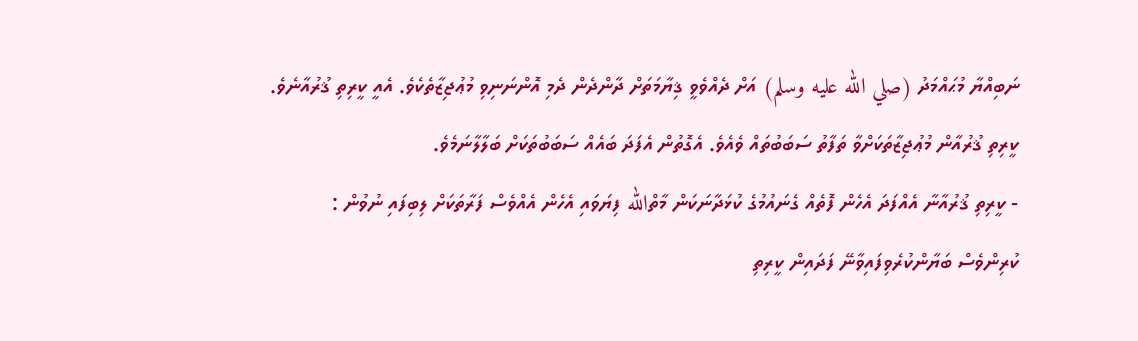ނަބިއްޔާ މުޙައްމަދު (صلي الله عليه وسلم) އަށް ދެއްވެވީ ޤިޔާމަތަށް ދާންދެން ދެމި އޮންނަނިވި މުޢުޖިޒާތެކެވެ. އެއީ ކީރިތި ޤުރުއާނެވެ. ކީރިތި ޤުރުއާން މުޢުޖިޒާތަކަށްވާ ތަފާތު ސަބަބުތައް ވެއެވެ. އެގޮތުން އެފަދަ ބައެއް ސަބަބުތަކަށް ބަލާލާނަމެވެ.
- ކީރިތި ޤުރުއާނާ އެއްފަދަ އެހެން ފޮތެއް ގެނައުމުގެ ކުޅަދާނަކަން މާތްالله ފިޔަވައި އެހެން އެއްވެސް ފަރާތަކަށް ލިބިފައި ނުވުން :
ކުރިންވެސް ބަޔާންކުރެވިފައިވާނޭ ފަދައިން ކީރިތި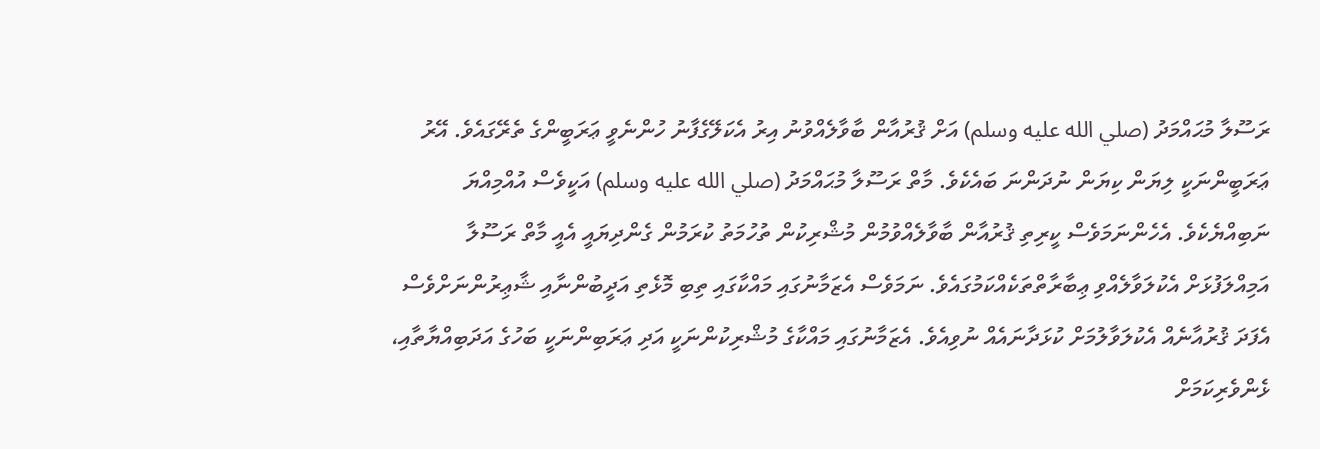ރަސޫލާ މުޙައްމަދު (صلي الله عليه وسلم) އަށް ޤުރުއާން ބާވާލެއްވުނު އިރު އެކަލޭގެފާނު ހުންނެވީ ޢަރަބީންގެ ތެރޭގައެވެ. އޭރު ޢަރަބީންނަކީ ލިޔަން ކިޔަން ނުދަންނަ ބައެކެވެ. މާތް ރަސޫލާ މުޙައްމަދު (صلي الله عليه وسلم) އަކީވެސް އުއްމިއްޔަ ނަބިއްޔެކެވެ. އެހެންނަމަވެސް ކީރިތި ޤުރުއާން ބާވާލެއްވުމުން މުޝްރިކުން ތުހުމަތު ކުރަމުން ގެންދިޔައީ އެއީ މާތް ރަސޫލާ އަމިއްލަފުޅަށް އެކުލަވާލެއްވި ޢިބާރާތްތަކެއްކަމުގައެވެ. ނަމަވެސް އެޒަމާނުގައި މައްކާގައި ތިބި މޮޅެތި އަދީބުންނާއި ޝާޢިރުންނަށްވެސް އެފަދަ ޤުރުއާނެއް އެކުލަވާލުމަށް ކުޅަދާނައެއް ނުވިއެވެ. އެޒަމާނުގައި މައްކާގެ މުޝްރިކުންނަކީ އަދި ޢަރަބިންނަކީ ބަހުގެ އަދަބިއްޔާތާއި، ޅެންވެރިކަމަށް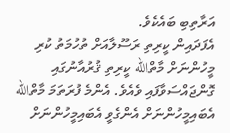އަރާތިބި ބައެކެވެ.
އެފަދައިން ކީރިތި ރަސޫލާއަށް ތުހުމަތު ކުރި މީހުންނަށް މާތްالله ކީރިތި ޤުރުއާނުގައި ގޮންޖައްސަވާފައި ވެއެވެ. އެންމެ ފުރަތަމަ މާތްالله އެބައިމީހުންނަށް އެންގެވީ އެބައިމީހުންނަށް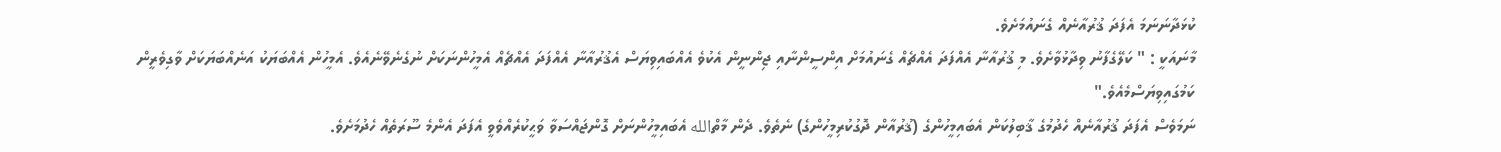ކުޅަދާނަނަމަ އެފަދަ ޤުރުއާނެއް ގެނައުމަށެވެ.
މާނައަކީ : " ކަލޭގެފާނު ވިދާޅުވާށެވެ. މި ޤުރުއާނާ އެއްފަދަ އެއްޗެއް ގެނައުމަށް އިންސީންނާއި ޖިންނީން އެކުވެ އެއްބައިވިޔަސް އެޤުރުއާނާ އެއްފަދަ އެއްޗެއް އެމީހުންނަކަށް ނުގެނެވޭނެއެވެ. އެމީހުން އެއްބަޔަކު އަނެއްބަޔަކަށް ވާގިވެރީން ކަމުގައިވިޔަސްމެއެވެ."
ނަމަވެސް އެފަދަ ޤުރުއާނެއް ހެދުމުގެ ޤާބިލުކަން އެބައިމީހުންގެ (ޤުރުއާން ދޮގުކުރިމީހުންގެ) ނެތެވެ. ދެން މާތްالله އެބައިމީހުންނަށް ގޮންޖައްސަވާ ވަޙީކުރެއްވެވީ އެފަދަ އެންމެ ސޫރަތެއް ހެދުމަށެވެ.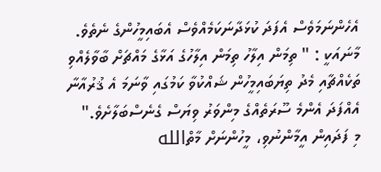އެހެންނަމަވެސް އެފަދަ ކުޅަދާނަކަމެއްވެސް އެބައިމީހުންގެ ނެތެވެ.
މާނައަކީ : " ތިމަން އިލާހު ތިމަން އިލާހުގެ އަޅާގެ މައްޗަށް ބާވާލެއްވި ތަކެއްޗާއި މެދު ތިޔަބައިމީހުން ޝައްކުވާ ކަމުގައި ވާނަމަ އެ ޤުރުއާނާ އެއްފަދަ އެންމެ ސޫރަތެއްގެ މިންވަރު ވިޔަސް ގެނެސްބަލާށެވެ."
މި ފަދައިން އީމާންނުވި، މީހުންނަށް މާތްالله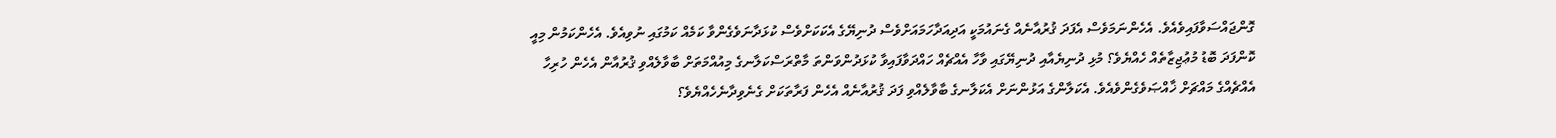ގޮންޖައްސަވާފައިވެއެވެ. އެހެންނަމަވެސް އެފަދަ ޤުރުއާނެއް ގެނައުމަކީ އަދިއަދާހަމައަށްވެސް ދުނިޔޭގެ އެކަކަށްވެސް ކުޅަދާނަވެގެންވާ ކަމެއް ކަމުގައި ނުވިއެވެ. އެހެންކަމުން މިއީ ކޮންފަދަ ބޮޑު މުޢުޖިޒާތެއް ހެއްޔެވެ؟ މުޅި ދުނިޔެއާއި ދުނިޔޭގައި ވާހާ އެއްޗެއް ހައްދަވާފައިވާ ކުޅަދުންވަންތަ މާތްރަސްކަލާނގެ މިއުއްމަތަށް ބާވާލެއްވި ޤުރުއާން އެހެން ހުރިހާ އެއްޗެއްގެ މައްޗަށް ޚާއްޞަވެގެންވެއެވެ. އެކަލާންގެ އަޅުންނަށް އެކަލާނގެ ބާވާލެއްވި ފަދަ ޤުރުއާނެއް އެހެން ފަރާތަކަށް ގެނެވިދާނެހެއްޔެވެ؟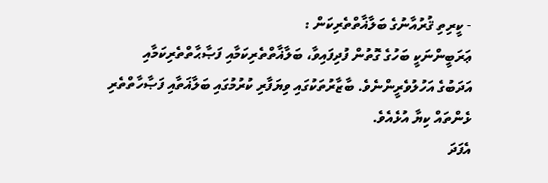- ކީރިތި ޤުރުއާނުގެ ބަލާޣާތްތެރިކަން :
ޢަރަބީންނަކީ ބަހުގެ ގޮތުން ފުދިފައިވާ، ބަލާޣާތްތެރިކަމާއި ފަޞާޙާތްތެރިކަމާއި އަދަބުގެ އަހުލުވެރީންނެވެ. ބާޒާރުތަކުގައި ވިޔަފާރި ކުރުމުގައި ބަލާޣަތާއި ފަޞާހާތްތެރި ޅެންތައް ކިޔާ އުޅެއެވެ.
އެފަދަ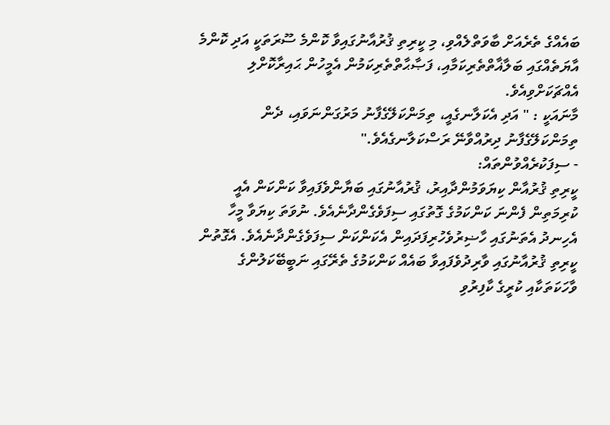ބައެއްގެ ތެރެއަށް ބާވަތްލެއްވި، މި ކީރިތި ޤުރުއާނުގައިވާ ކޮންމެ ސޫރަތަކީ އަދި ކޮންމެ އާޔަތެއްގައި ބަލާޣާތްތެރިކަމާއި، ފަޞާޙާތްތެރިކަމުން އެމީހުން ޙައިރާކޮށްލި އެއްޗަކަށްވިއެވެ.
މާނައަކީ : " އަދި އެކަލާނގެއީ، ތިމަންކަލޭގެފާނު މަރުގަންނަވައި، ދެން ތިމަންކަލޭގެފާނު ދިރުއްވާނޭ ރަސްކަލާނގެއެވެ."
- ސިފަކުރެއްވުންތައް:
ކީރިތި ޤުރުއާން ކިޔަވަމުންދާއިރު، ޤުރުއާނުގައި ބަޔާންވެފައިވާ ކަންކަން އެއީ ކުރިމަތިން ފެންނަ ކަންކަމުގެ ގޮތުގައި ސިފަވެގެންދާނެއެވެ. ނުވަތަ ކިޔަވާ މީހާ އެހިނދު އެތަނުގައި ހާޟިރުވެހުރިފަދައިން އެކަންކަން ސިފަވެގެންދާނެއެވެ. އެގޮތުން ކީރިތި ޤުރުއާނުގައި ވާރިދުވެފައިވާ ބައެއް ކަންކަމުގެ ތެރޭގައި ނަބީބޭކަލުންގެ ވާހަކަތަކާއި ކުރީގެ ކާފިރުވި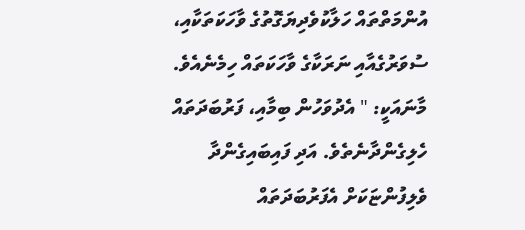އުންމަތްތައް ހަލާކުވެދިޔަގޮތުގެ ވާހަކަތަކާއި، ސުވަރުގެއާއި ނަރަކާގެ ވާހަކަތައް ހިމެނެއެވެ.
މާނައަކީ: " އެދުވަހުން ބިމާއި، ފަރުބަދަތައް ހެލިގެންދާނެތެވެ. އަދި ފައިބައިގެންދާ ވެލިފުންޏަކަށް އެފަރުބަދަތައް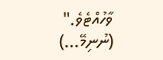ވާހުއްޓެވެ."
(ނުނިމޭ...)